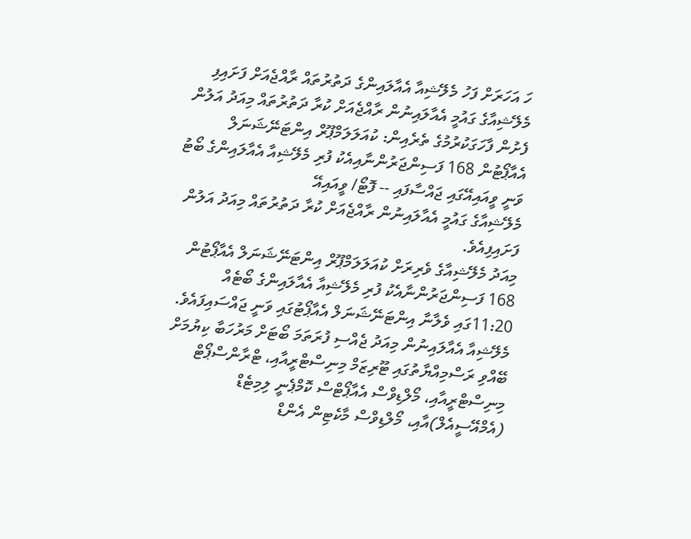ހަ އަހަރަށް ފަހު މެލޭޝިއާ އެއާލައިންގެ ދަތުރުތައް ރާއްޖެއަށް ފަށައިފި
މެލޭޝިއާގެ ގައުމީ އެއާލައިނުން ރާއްޖެއަށް ކުރާ ދަތުރުތައް މިއަދު އަލުން ފެށުން ފާހަގަކުރުމުގެ ތެރެއިން: ކުއަލަލަމްޕޫރް އިންޓަނޭޝަނަލް އެއާޕޯޓުން 168 ފަސިންޖަރުންނާއިއެކު ފުރި މެލޭޝިއާ އެއާލައިންގެ ބޯޓު ވަނީ ވީއައިއޭގައި ޖައްސާފައި -- ފޮޓޯ/ ވީއައިއޭ
މެލޭޝިއާގެ ގައުމީ އެއާލައިނުން ރާއްޖެއަށް ކުރާ ދަތުރުތައް މިއަދު އަލުން ފަށައިފިއެވެ.
މިއަދު މެލޭޝިއާގެ ވެރިރަށް ކުއަލަލަމްޕޫރް އިންޓަނޭޝަނަލް އެއާޕޯޓުން 168 ފަސިންޖަރުންނާއެކު ފުރި މެލޭޝިއާ އެއާލައިންގެ ބޯޓެއް 11:20ގައި ވެލާނާ އިންޓަނޭޝަނަލް އެއާޕޯޓުގައި ވަނީ ޖައްސައިފައެވެ.
މެލޭޝިއާ އެއާލައިނުން މިއަދު ޖެއްސި ފުރަތަމަ ބޯޓަށް މަރުހަބާ ކިޔުމަށް ބޭއްވި ރަސްމިއްޔާތުގައި ޓޫރިޒަމް މިނިސްޓްރީއާއި، ޓްރާންސްޕޯޓް މިނިސްޓްރީއާއި، މޯލްޑިވްސް އެއާޕޯޓްސް ކޮމްޕެނީ ލިމިޓެޑް (އެމްއޭސީއެލް)އާއި، މޯލްޑިވްސް މާކެޓިން އެންޑް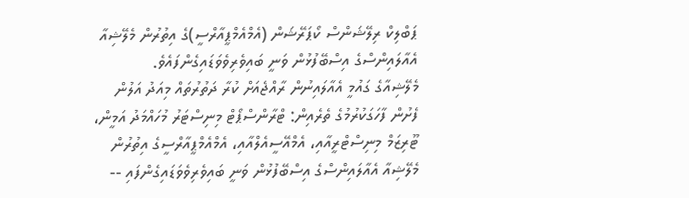ޕަބްލިކް ރިލޭޝަންސް ކޯޕަރޭޝަން (އެމްއެމްޕީއާރްސީ)ގެ އިތުރުން މެލޭޝިއާ އެއާލައިންސްގެ އިސްބޭފުޅުން ވަނީ ބައިވެރިވެވަޑައިގެންފައެވެ.
މެލޭޝިއާގެ ގައުމީ އެއާލައިނުން ރާއްޖެއަށް ކުރާ ދަތުރުތައް މިއަދު އަލުން ފެށުން ފާހަގަކުރުމުގެ ތެރެއިން: ޓްރާންސްޕޯޓް މިނިސްޓަރު މުހައްމަދު އަމީން، ޓޫރިޒަމް މިނިސްޓްރީއާއި، އެމްއޭސީއެލްއާއި، އެމްއެމްޕީއާރްސީގެ އިތުރުން މެލޭޝިއާ އެއާލައިންސްގެ އިސްބޭފުޅުން ވަނީ ބައިވެރިވެވަޑައިގެންފައި --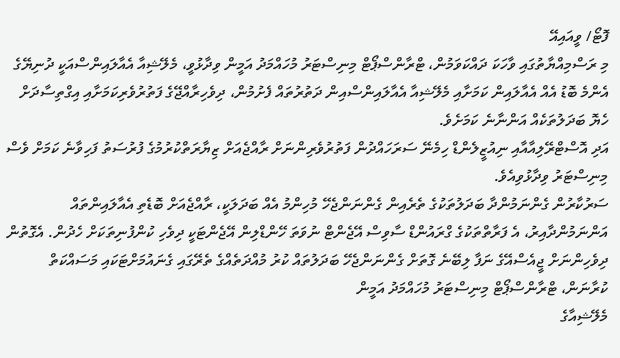ފޮޓޯ/ ވީއައިއޭ
މި ރަސްމިއްޔާތުގައި ވާހަކަ ދައްކަވަމުން، ޓްރާންސްޕޯޓް މިނިސްޓަރު މުހައްމަދު އަމީން ވިދާޅުވީ، މެލޭޝިއާ އެއާލައިންސްއަކީ ދުނިޔޭގެ އެންމެ ބޮޑު އެއް އެއާލައިން ކަމަށާއި މެލޭޝިއާ އެއާލައިންސްއިން ދަތުރުތައް ފެށުމުން، ދިވެހިރާއްޖޭގެ ފަތުރުވެރިކަމަށާއި އިގްތިސާދަށް ހެޔޮ ބަދަލުތަކެއް އަންނާނެ ކަމަށެވެ.
އަދި އޮސްޓްރޭލިއާއާއި ނިއުޒީލެންޑް ހިމެނޭ ސަރަހައްދުން ފަތުރުވެރިންނަށް ރާއްޖެއަށް ޒިޔާރަތްކުރުމުގެ ފުރުސަތު ފަހިވާނެ ކަމަށް ވެސް މިނިސްޓަރު ވިދާޅުވިއެވެ.
ސަރުކާރުން ގެންނަމުންދާ ބަދަލުތަކުގެ ތެރެއިން ގެންނަންޖެހޭ މުހިންމު އެއް ބަދަލަކީ، ރާއްޖެއަށް ބޮޑެތި އެއާލައިންތައް އަންނަމުންދާއިރު، އެ ފަރާތްތަކުގެ ގްރައުންޑް ސާވިސް އޭޖެންޓް ނުވަތަ ހޭންޑްލިން އޭޖެންޓަކީ ދިވެހި ކުންފުނިތަކަށް ހެދުން. އެގޮތުން ދިވެހިންނަށް ޖީއެސްއޭގެ ނަފާ ލިބޭނެ ގޮތަށް ގެންނަންޖެހޭ ބަދަލުތައް ކުރު މުއްދަތެއްގެ ތެރޭގައި ގެނައުމަށްޓަކައި މަސައްކަތް ކުރާނަން، ޓްރާންސްޕޯޓް މިނިސްޓަރު މުހައްމަދު އަމީން
މެލޭޝިއާގެ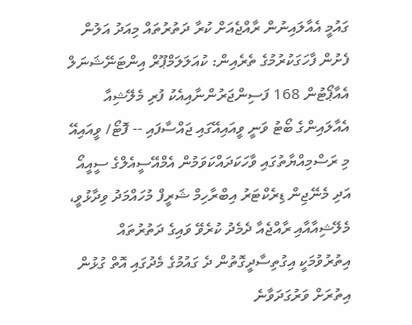ގައުމީ އެއާލައިނުން ރާއްޖެއަށް ކުރާ ދަތުރުތައް މިއަދު އަލުން ފެށުން ފާހަގަކުރުމުގެ ތެރެއިން: ކުއަލަލަމްޕޫރް އިންޓަނޭޝަނަލް އެއާޕޯޓުން 168 ފަސިންޖަރުންނާއިއެކު ފުރި މެލޭޝިއާ އެއާލައިންގެ ބޯޓު ވަނީ ވީއައިއޭގައި ޖައްސާފައި -- ފޮޓޯ/ ވީއައިއޭ
މި ރަސްމިއްޔާތުގައި ވާހަކަދައްކަވަމުން އެމްއޭސީއެލްގެ ސީއީއޯ އަދި މެނޭޖިން ޑިރެކްޓަރު އިބްރާހިމް ޝަރީފް މުހައްމަދު ވިދާޅުވީ، މެލޭޝިއާއާއި ރާއްޖެއާ ދެމެދު ކުރެވޭ ވައިގެ ދަތުރުތައް އިތުރުވުމަކީ އިގުތިސާދީގޮތުން ދެ ގައުމުގެ މެދުގައި އޮތް ގުޅުން އިތުރަށް ވަރުގަދަވާނެ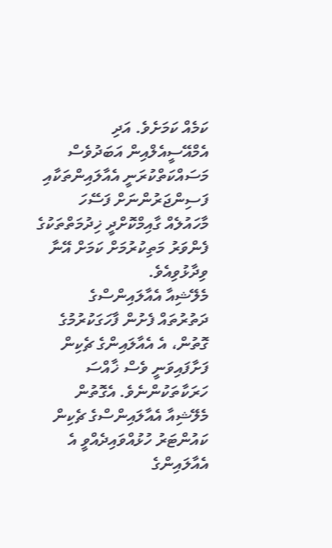ކަމެއް ކަމަށެވެ. އަދި އެމްއޭސީއެލްއިން އަބަދުވެސް މަސައްކަތްކުރަނީ އެއާލައިންތަކާއި ފަސިންޖަރުންނަށް ފަސޭހަ މާހައުލެއް ގާއިމްކޮށްދީ ޚިދުމަތްތަކުގެ ފެންވަރު މަތިކުރުމަށް ކަމަށް އޭނާ ވިދާޅުވިއެވެ.
މެލޭޝިއާ އެއާލައިންސްގެ ދަތުރުތައް ފެށުން ފާހަގަކުރުމުގެ ގޮތުން، އެ އެއާލައިންގެ ޗެކިން ފަށާފައިވަނީ ވެސް ޚާއްސަ ހަރަކާތަކުންނެވެ. އެގޮތުން މެލޭޝިއާ އެއާލައިންސްގެ ޗެކިން ކައުންޓަރު ހުޅުއްވައިދެއްވީ އެ އެއާލައިންގެ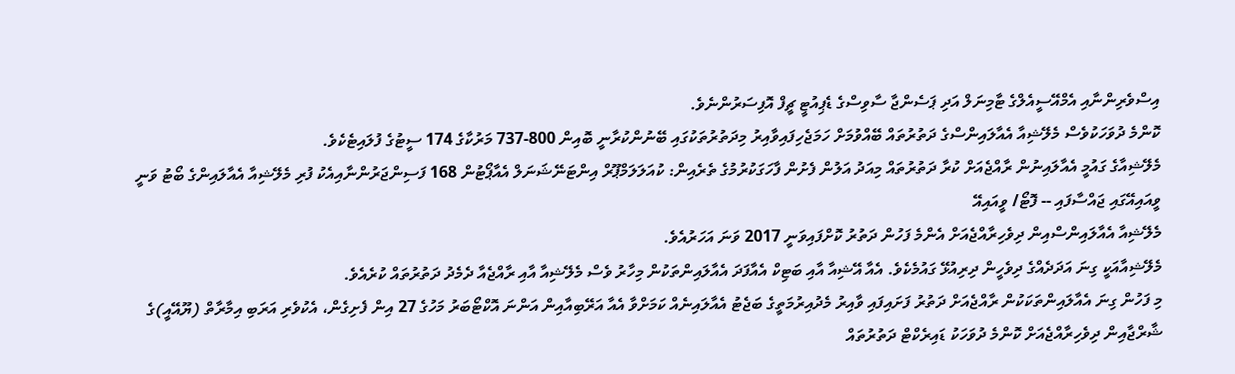އިސްވެރިންނާއި އެމްއޭސީއެލްގެ ޓާމިނަލް އަދި ޕަސެންޖާ ސާވިސްގެ ޑެޕިއުޓީ ޗީފް އޮފިސަރުންނެވެ.
ކޮންމެ ދުވަހަކުވެސް މެލޭޝިއާ އެއާލައިންސްގެ ދަތުރުތައް ބޭއްވުމަށް ހަމަޖެހިފައިވާއިރު މިދަތުރުތަކުގައި ބޭނުންކުރާނީ ބޮއިން 800-737 މަރުކާގެ 174 ސީޓުގެ ފުލައިޓެކެވެ.
މެލޭޝިއާގެ ގައުމީ އެއާލައިނުން ރާއްޖެއަށް ކުރާ ދަތުރުތައް މިއަދު އަލުން ފެށުން ފާހަގަކުރުމުގެ ތެރެއިން: ކުއަލަލަމްޕޫރް އިންޓަނޭޝަނަލް އެއާޕޯޓުން 168 ފަސިންޖަރުންނާއިއެކު ފުރި މެލޭޝިއާ އެއާލައިންގެ ބޯޓު ވަނީ ވީއައިއޭގައި ޖައްސާފައި -- ފޮޓޯ/ ވީއައިއޭ
މެލޭޝިއާ އެއާލައިންސްއިން ދިވެހިރާއްޖެއަށް އެންމެ ފަހުން ދަތުރު ކޮށްފައިވަނީ 2017 ވަނަ އަހަރުއެވެ.
މެލޭޝިއާއަކީ ގިނަ އަދަދެއްގެ ދިވެހީން ދިރިއުޅޭ ގައުމެކެވެ. އެއާ އޭޝިއާ އާއި ބަޓިކް އެއާފަދަ އެއާލައިންތަކުން މިހާރު ވެސް މެލޭޝިއާ އާއި ރާއްޖެއާ ދެމެދު ދަތުރުތައް ކުރެއެވެ.
މި ފަހުން ގިނަ އެއާލައިންތަކަކުން ރާއްޖެއަށް ދަތުރު ފަށައިފައި ވާއިރު މެދުއިރުމަތީގެ ބަޖެޓު އެއާލައިނެއް ކަމަށްވާ އެއާ އަރޭބިއާއިން އަންނަ އޮކްޓޯބަރު މަހުގެ 27 އިން ފެށިގެން، އެކުވެރި އަރަބި އިމާރާތް (ޔޫއޭއީ)ގެ ޝާރްޖާއިން ދިވެހިރާއްޖެއަށް ކޮންމެ ދުވަހަކު ޑައިރެކްޓް ދަތުރުތައް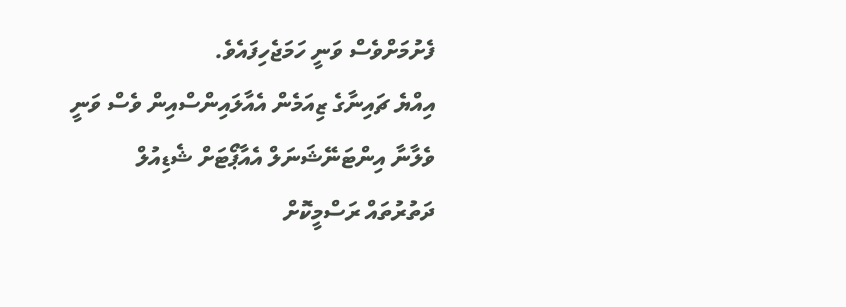ފެށުމަށްވެސް ވަނީ ހަމަޖެހިފައެވެ.
އިއްޔެ ޗައިނާގެ ޒިއަމެން އެއާލައިންސްއިން ވެސް ވަނީ ވެލާނާ އިންޓަނޭޝަނަލް އެއާޕޯޓަށް ޝެޑިއުލް ދަތުރުތައް ރަސްމީކޮށް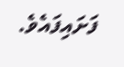ފަށައިފައެވެ.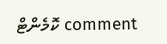comment ކޮމެންޓް